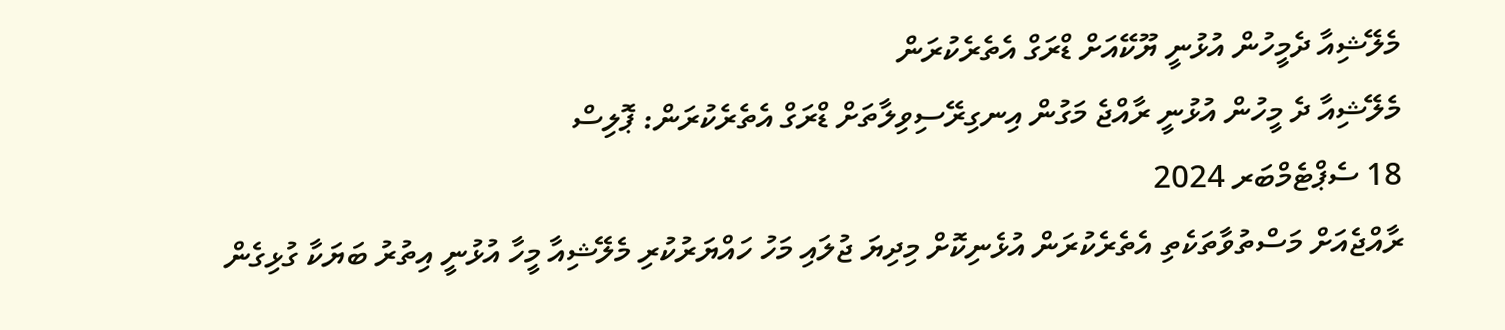މެލޭޝިއާ ދެމީހުން އުޅުނީ ޔޫކޭއަށް ޑްރަގް އެތެރެކުރަން
މެލޭޝިއާ ދެ މީހުން އުޅުނީ ރާއްޖެ މަގުން އިނގިރޭސިވިލާތަށް ޑްރަގް އެތެރެކުރަން: ޕޮލިސް
18 ސެޕްޓެމްބަރ 2024
ރާއްޖެއަށް މަސްތުވާތަކެތި އެތެރެކުރަން އުޅެނިކޮށް މިދިޔަ ޖުލައި މަހު ހައްޔަރުކުރި މެލޭޝިއާ މީހާ އުޅުނީ އިތުރު ބަޔަކާ ގުޅިގެން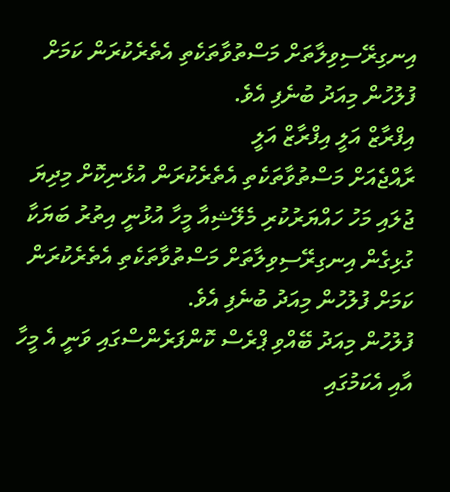އިނގިރޭސިވިލާތަށް މަސްތުވާތަކެތި އެތެރެކުރަން ކަމަށް ފުލުހުން މިއަދު ބުނެފި އެވެ.
އިފްރާޒް އަލީ އިފްރާޒް އަލީ
ރާއްޖެއަށް މަސްތުވާތަކެތި އެތެރެކުރަން އުޅެނިކޮށް މިދިޔަ ޖުލައި މަހު ހައްޔަރުކުރި މެލޭޝިއާ މީހާ އުޅުނީ އިތުރު ބަޔަކާ ގުޅިގެން އިނގިރޭސިވިލާތަށް މަސްތުވާތަކެތި އެތެރެކުރަން ކަމަށް ފުލުހުން މިއަދު ބުނެފި އެވެ.
ފުލުހުން މިއަދު ބޭއްވި ޕްރެސް ކޮންފަރެންސްގައި ވަނީ އެ މީހާ އާއި އެކަމުގައި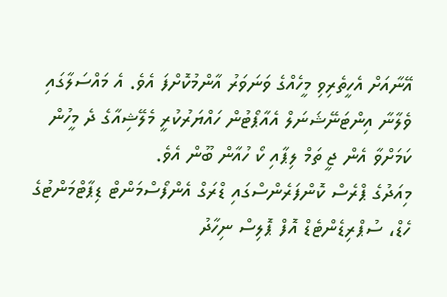އޭނާއަށް އެހީތެރިވި މީހެއްގެ ވަނަވަރު އާންމުކޮށްފަ އެވެ. އެ މައްސަލާގައި ވެލާނާ އިންޓަނޭޝަނަލް އެއާޕޯޓުން ހައްޔަރުކުރީ މެލޭޝިއާގެ ދެ މީހުން ކަމަށްވާ އެން ޖީ ތަމް ލިޕާއި ކޯ ހުއާން ބޫން އެވެ.
މިއަދުގެ ޕްރެސް ކޮންފަރެންސްގައި ޑްރަގް އެންފޯސްމަންޓް ޑިޕާޓްމަންޓުގެ ހެޑް، ސުޕްރިޑެންޓެޑް އޮފް ޕޮލިސް ނިހާދު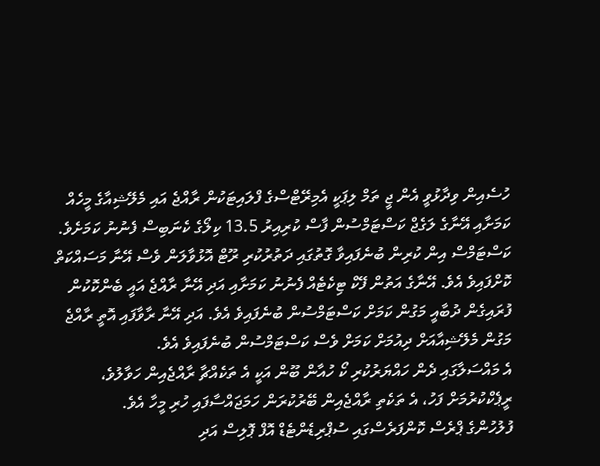ހުސެއިން ވިދާޅުވީ އެން ޖީ ތަމް ލިޕަކީ އެމިރޭޓްސްގެ ފްލައިޓަކުން ރާއްޖެ އައި މެލޭޝިއާގެ މީހެއް ކަމަށާއި އޭނާގެ ލަގެޖް ކަސްޓަމްސުން ފާސް ކުރިއިރު 13.5 ކިލޯގެ ކެނަބިސް ފެނުނު ކަމަށެވެ.
ކަސްޓަމްސް އިން ކުރިން ބުނެފައިވާ ގޮތުގައި ދަތުރުކުރި ރޫޓް އޮޅުވާލަން ވެސް އޭނާ މަސައްކަތް ކޮށްފައިވެ އެވެ. އޭނާގެ އަތުން ފޭކް ޓިކެޓެއް ފެނުނު ކަމަށާއި އަދި އޭނާ ރާއްޖެ އައީ ބެންކޮކުން ފުރައިގެން ދުބާއީ މަގުން ކަމަށް ކަސްޓަމްސުން ބުނެފައިވެ އެވެ. އަދި އޭނާ ރާވާފައި އޮތީ ރާއްޖެ މަގުން މެލޭޝިއާއަށް ދިއުމަށް ކަމަށް ވެސް ކަސްޓަމްސުން ބުނެފައިވެ އެވެ.
އެ މައްސަލާގައި ދެން ހައްޔަރުކުރި ކޯ ހުއާން ބޫން އަކީ އެ ތަކެއްޗާ ރާއްޖެއިން ހަވާލުވެ، ރީޕެކްކުރުމަށް ފަހު، އެ ތަކެތި ރާއްޖެއިން ބޭރުކުރަން ހަމަޖައްސާފައި ހުރި މީހާ އެވެ.
ފުލުހުންގެ ޕްރެސް ކޮންފަރެސްގައި ސުޕްރިޑެންޓެޑް އޮފް ޕޮލިސް އަދި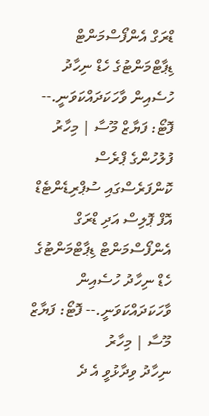ޑްރަގް އެންފޯސްމަންޓް ޑިޕާޓްމަންޓުގެ ހެޑް ނިހާދު ހުސެއިން ވާހަކަދައްކަވަނީ.-- ފޮޓޯ: ފަޔާޒް މޫސާ | މިހާރު
ފުލުހުންގެ ޕްރެސް ކޮންފަރެސްގައި ސުޕްރިޑެންޓެޑް އޮފް ޕޮލިސް އަދި ޑްރަގް އެންފޯސްމަންޓް ޑިޕާޓްމަންޓުގެ ހެޑް ނިހާދު ހުސެއިން ވާހަކަދައްކަވަނީ.-- ފޮޓޯ: ފަޔާޒް މޫސާ | މިހާރު
ނިހާދު ވިދާޅުވީ އެ ދެ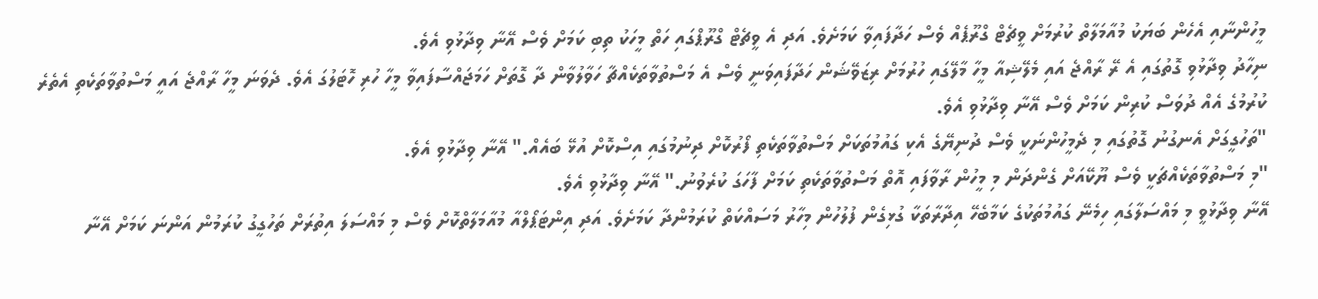މީހުންނާއި އެހެން ބަޔަކު މުއާމަލާތް ކުރުމަށް ވީޗެޓް ގްރޫޕެއް ވެސް ހަދާފައިވާ ކަމަށެވެ. އަދި އެ ވީޗެޓް ގްރޫޕްގައި ހަތް މީހަކު ތިބި ކަމަށް ވެސް އޭނާ ވިދާޅުވި އެވެ.
ނިހާދު ވިދާޅުވި ގޮތުގައި އެ ރޭ ރާއްޖެ އައި މެލޭޝިއާ މީހާ މާލޭގައި ހުރުމަށް ރިޒަވޭޝަން ހަދާފައިވަނީ ވެސް އެ މަސްތުވާތަކެއްޗާ ހަވާލުވާން ދާ ގޮތަށް ހަމަޖައްސާފައިވާ މީހާ ހުރި ހޮޓަލުގަ އެވެ. ދެވަނަ މީހާ ރާއްޖެ އައީ މަސްތުވާތަކެތި އެތެރެ ކުރުމުގެ އެއް ދުވަސް ކުރިން ކަމަށް ވެސް އޭނާ ވިދާޅުވި އެވެ.
"ތަހުގީގަށް އެނގުނު ގޮތުގައި މި ދެމީހުންނަކީ ވެސް ދުނިޔޭގެ އެކި ގައުމުތަކަށް މަސްތުވާތަކެތި ފޯރުކޮށް ދިނުމުގައި އިސްކޮށް އުޅޭ ބައެއް." އޭނާ ވިދާޅުވި އެވެ.
"މި މަސްތުވާތަކެއްޗަކީ ވެސް ޔޫކޭއަށް ގެންދަން މި މީހުން ރާވާފައި އޮތް މަސްތުވާތަކެތި ކަމަށް ފާހަގަ ކުރެވުނު." އޭނާ ވިދާޅުވި އެވެ.
އޭނާ ވިދާޅުވީ މި މައްސަލާގައި ހިމެނޭ ގައުމުތަކުގެ ކަމާބެހޭ އިދާރާތަކާ ގުޅިގެން ފުލުހުން މިހާރު މަސައްކަތް ކުރަމުންދާ ކަމަށެވެ. އަދި އިންޓަޕޯލްއާ މުއާމަލާތްކޮށް ވެސް މި މައްސަލަ އިތުރަށް ތަހުގީގު ކުރަމުން އަންނަ ކަމަށް އޭނާ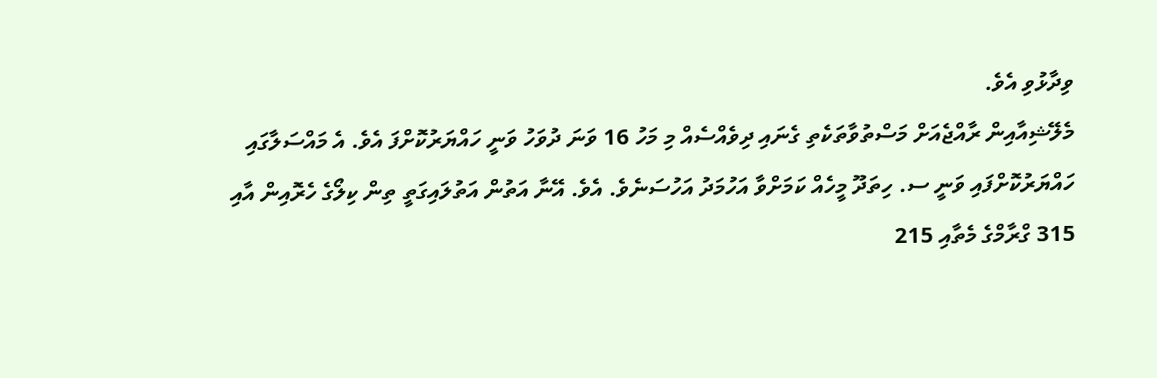ވިދާޅުވި އެވެ.
މެލޭޝިއާއިން ރާއްޖެއަށް މަސްތުވާތަކެތި ގެނައި ދިވެއްސެއް މި މަހު 16 ވަނަ ދުވަހު ވަނީ ހައްޔަރުކޮށްފަ އެވެ. އެ މައްސަލާގައި ހައްޔަރުކޮށްފައި ވަނީ ސ. ހިތަދޫ މީހެއް ކަމަށްވާ އަހުމަދު އަހުސަނެވެ. އެވެ. އޭނާ އަތުން އަތުލައިގަތީ ތިން ކިލޯގެ ހެރޮއިން އާއި 315 ގްރާމްގެ މެތާއި 215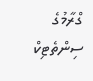ގްރާމުގެ ސިންތެޓިކް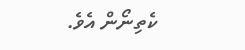ކެތިނޯން އެވެ.